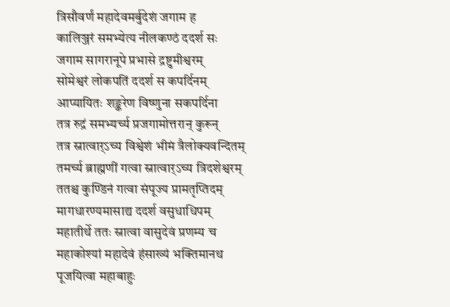त्रिसौवर्णं महादेवमर्बुदेशं जगाम ह
कालिञ्जरं समभ्येत्य नीलकण्ठं ददर्श सः
जगाम सागरानूपे प्रभासे द्रष्टुमीश्वरम्
सोमेश्वरं लोकपतिं ददर्श स कपर्दिनम्
आप्यायितः शङ्करेण विष्णुना सकपर्दिना
तत्र रुद्रं समभ्यर्च्य प्रजगामोत्तरान् कुरून्
तत्र स्नात्वार्ऽच्य विश्वेशं भीमं त्रैलोक्यवन्दितम्
तमर्च्य ब्राह्मणीं गत्वा स्नात्वार्ऽच्य त्रिदशेश्वरम्
ततश्च कुण्डिनं गत्वा संपूज्य प्रामतृप्तिदम्
मागधारण्यमासाद्य ददर्श वसुधाधिपम्
महातीर्थे ततः स्नात्वा वासुदेवं प्रणम्य च
महाकोश्यां महादेवं हंसाख्यं भक्तिमानथ
पूजयित्वा महाबाहुः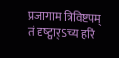प्रजागाम त्रिविष्टपम्
तं दृष्ट्वार्ऽच्य हरिं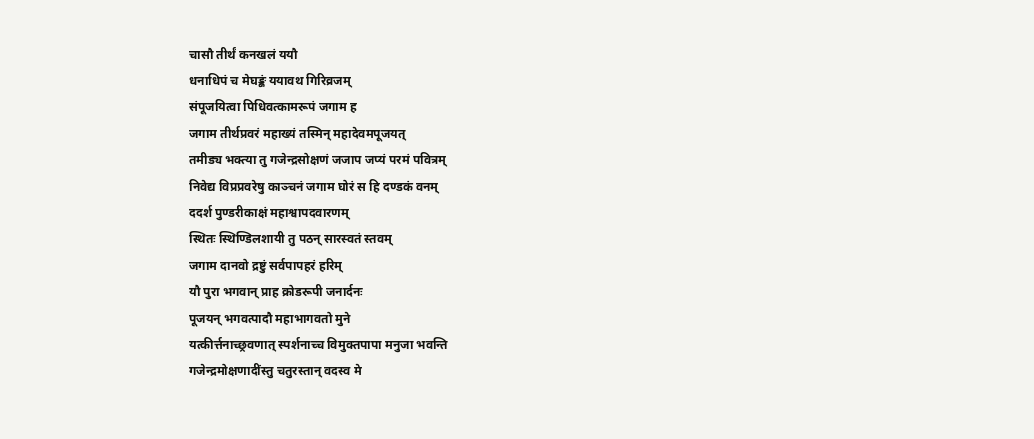चासौ तीर्थं कनखलं ययौ
धनाधिपं च मेघङ्कं ययावथ गिरिव्रजम्
संपूजयित्वा पिधिवत्कामरूपं जगाम ह
जगाम तीर्थप्रवरं महाख्यं तस्मिन् महादेवमपूजयत्
तमीड्य भक्त्या तु गजेन्द्रसोक्षणं जजाप जप्यं परमं पवित्रम्
निवेद्य विप्रप्रवरेषु काञ्चनं जगाम घोरं स हि दण्डकं वनम्
ददर्श पुण्डरीकाक्षं महाश्वापदवारणम्
स्थितः स्थिण्डिलशायी तु पठन् सारस्वतं स्तवम्
जगाम दानवो द्रष्टुं सर्वपापहरं हरिम्
यौ पुरा भगवान् प्राह क्रोडरूपी जनार्दनः
पूजयन् भगवत्पादौ महाभागवतो मुने
यत्कीर्त्तनाच्छ्रवणात् स्पर्शनाच्च विमुक्तपापा मनुजा भवन्ति
गजेन्द्रमोक्षणादींस्तु चतुरस्तान् वदस्व मे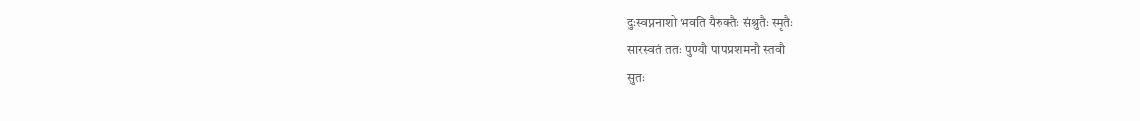दुःस्वप्ननाशो भवति यैरुक्तैः संश्रुतैः स्मृतैः
सारस्वतं ततः पुण्यौ पापप्रशमनौ स्तवौ
सुतः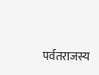पर्वतराजस्य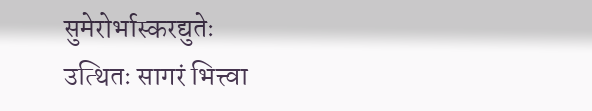सुमेरोर्भास्करद्युतेः
उत्थितः सागरं भित्त्वा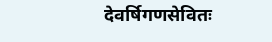देवर्षिगणसेवितः